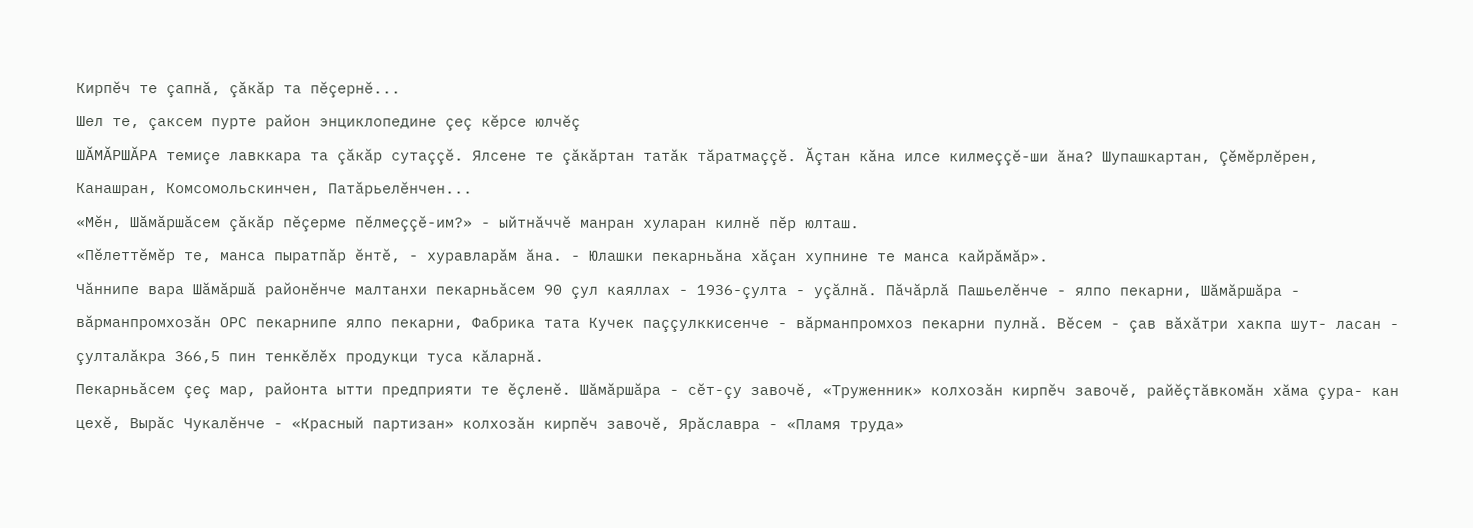Кирпĕч те çапнă, çăкăр та пĕçернĕ...
Шел те, çаксем пурте район энциклопедине çеç кĕрсе юлчĕç
ШĂМĂРШĂРА темиçе лавккара та çăкăр сутаççĕ. Ялсене те çăкăртан татăк тăратмаççĕ. Ăçтан кăна илсе килмеççĕ-ши ăна? Шупашкартан, Çĕмĕрлĕрен, Канашран, Комсомольскинчен, Патăрьелĕнчен...
«Мĕн, Шăмăршăсем çăкăр пĕçерме пĕлмеççĕ-им?» - ыйтнăччĕ манран хуларан килнĕ пĕр юлташ.
«Пĕлеттĕмĕр те, манса пыратпăр ĕнтĕ, - хуравларăм ăна. - Юлашки пекарньăна хăçан хупнине те манса кайрăмăр».
Чăннипе вара Шăмăршă районĕнче малтанхи пекарньăсем 90 çул каяллах - 1936-çулта - уçăлнă. Пăчăрлă Пашьелĕнче - ялпо пекарни, Шăмăршăра - вăрманпромхозăн ОРС пекарнипе ялпо пекарни, Фабрика тата Кучек паççулккисенче - вăрманпромхоз пекарни пулнă. Вĕсем - çав вăхăтри хакпа шут- ласан - çулталăкра 366,5 пин тенкĕлĕх продукци туса кăларнă.
Пекарньăсем çеç мар, районта ытти предприяти те ĕçленĕ. Шăмăршăра - сĕт-çу завочĕ, «Труженник» колхозăн кирпĕч завочĕ, райĕçтăвкомăн хăма çура- кан цехĕ, Вырăс Чукалĕнче - «Красный партизан» колхозăн кирпĕч завочĕ, Ярăславра - «Пламя труда»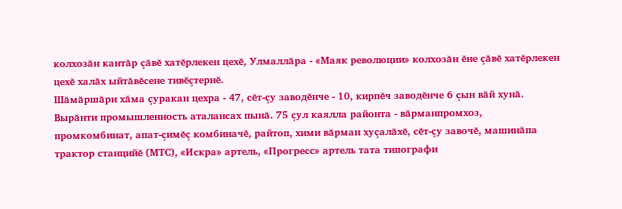колхозăн кантăр çăвĕ хатĕрлекен цехĕ, Улмаллăра - «Маяк революции» колхозăн ĕне çăвĕ хатĕрлекен цехĕ халăх ыйтăвĕсене тивĕçтернĕ.
Шăмăршăри хăма çуракан цехра - 47, сĕт-çу заводĕнче - 10, кирпĕч заводĕнче 6 çын вăй хунă.
Вырăнти промышленность аталансах пынă. 75 çул каялла районта - вăрманпромхоз, промкомбинат, апат-çимĕç комбиначĕ, райтоп, хими вăрман хуçалăхĕ, сĕт-çу завочĕ, машинăпа трактор станцийĕ (МТС), «Искра» артель, «Прогресс» артель тата типографи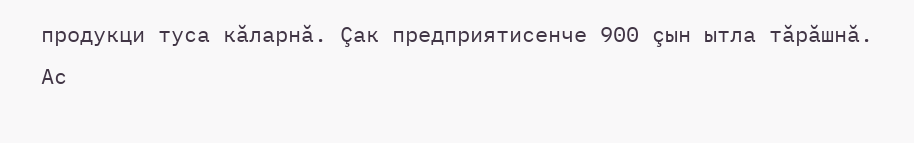продукци туса кăларнă. Çак предприятисенче 900 çын ытла тăрăшнă.
Ас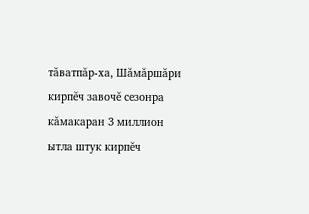тăватпăр-ха, Шăмăршăри кирпĕч завочĕ сезонра кăмакаран 3 миллион ытла штук кирпĕч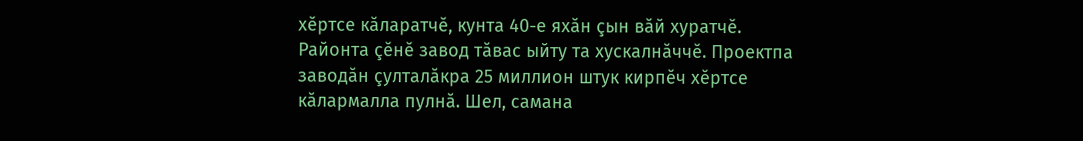хĕртсе кăларатчĕ, кунта 40-е яхăн çын вăй хуратчĕ.
Районта çĕнĕ завод тăвас ыйту та хускалнăччĕ. Проектпа заводăн çулталăкра 25 миллион штук кирпĕч хĕртсе кăлармалла пулнă. Шел, самана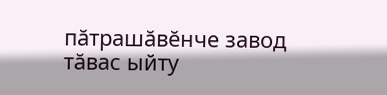пăтрашăвĕнче завод тăвас ыйту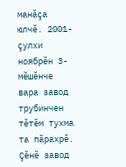манăçа юлчĕ. 2001-çулхи ноябрĕн 3-мĕшĕнче вара завод трубинчен тĕтĕм тухма та пăрахрĕ. Çĕнĕ завод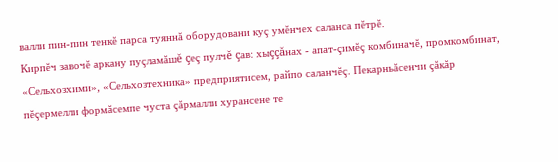валли пин-пин тенкĕ парса туяннă оборудовани куç умĕнчех саланса пĕтрĕ.
Кирпĕч завочĕ аркану пуçламăшĕ çеç пулчĕ çав: хыççăнах - апат-çимĕç комбиначĕ, промкомбинат, «Сельхозхими», «Сельхозтехника» предприятисем, райпо саланчĕç. Пекарньăсенчи çăкăр пĕçермелли формăсемпе чуста çăрмалли хурансене те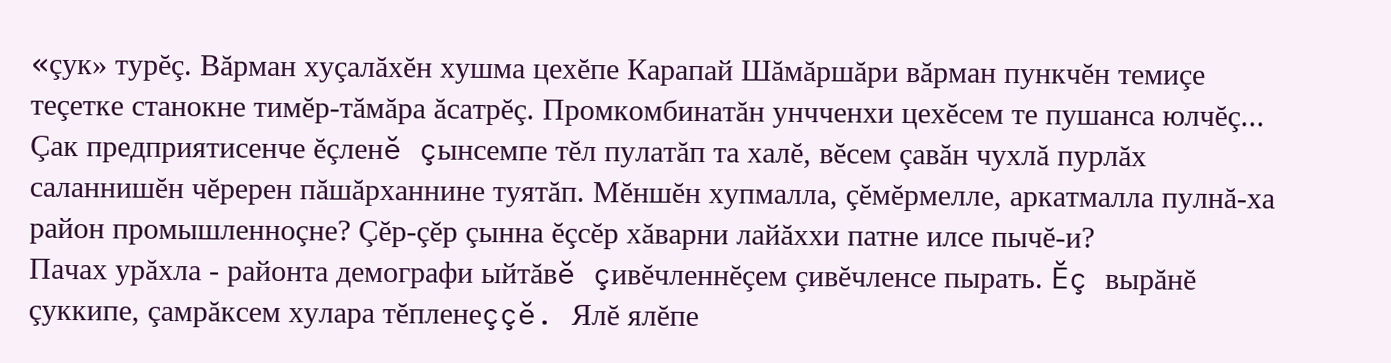«çук» турĕç. Вăрман хуçалăхĕн хушма цехĕпе Карапай Шăмăршăри вăрман пункчĕн темиçе теçетке станокне тимĕр-тăмăра ăсатрĕç. Промкомбинатăн унчченхи цехĕсем те пушанса юлчĕç...
Çак предприятисенче ĕçленĕ çынсемпе тĕл пулатăп та халĕ, вĕсем çавăн чухлă пурлăх саланнишĕн чĕререн пăшăрханнине туятăп. Мĕншĕн хупмалла, çĕмĕрмелле, аркатмалла пулнă-ха район промышленноçне? Çĕр-çĕр çынна ĕçсĕр хăварни лайăххи патне илсе пычĕ-и?
Пачах урăхла - районта демографи ыйтăвĕ çивĕчленнĕçем çивĕчленсе пырать. Ĕç вырăнĕ çуккипе, çамрăксем хулара тĕпленеççĕ. Ялĕ ялĕпе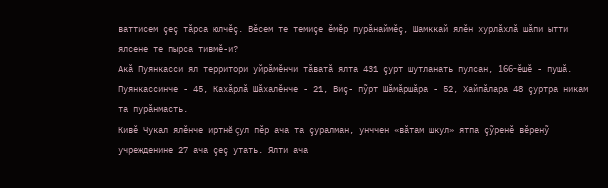ваттисем çеç тăрса юлчĕç. Вĕсем те темиçе ĕмĕр пурăнаймĕç, Шамккай ялĕн хурлăхлă шăпи ытти ялсене те пырса тивмĕ-и?
Акă Пуянкасси ял территори уйрăмĕнчи тăватă ялта 431 çурт шутланать пулсан, 166-ĕшĕ - пушă. Пуянкассинче - 45, Кахăрлă Шăхалĕнче - 21, Виç- пỹрт Шăмăршăра - 52, Хайпăлара 48 çуртра никам та пурăнмасть.
Кивĕ Чукал ялĕнче иртнĕ çул пĕр ача та çуралман, унччен «вăтам шкул» ятпа çỹренĕ вĕренỹ учрежденине 27 ача çеç утать. Ялти ача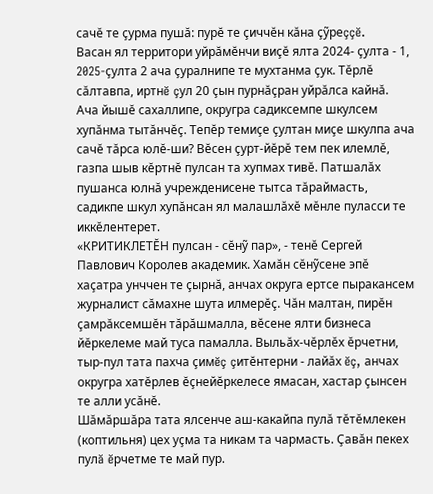сачĕ те çурма пушă: пурĕ те çиччĕн кăна çỹреççĕ.
Васан ял территори уйрăмĕнчи виçĕ ялта 2024- çулта - 1, 2025-çулта 2 ача çуралнипе те мухтанма çук. Тĕрлĕ сăлтавпа, иртнĕ çул 20 çын пурнăçран уйрăлса кайнă.
Ача йышĕ сахаллипе, округра садиксемпе шкулсем хупăнма тытăнчĕç. Тепĕр темиçе çултан миçе шкулпа ача сачĕ тăрса юлĕ-ши? Вĕсен çурт-йĕрĕ тем пек илемлĕ, газпа шыв кĕртнĕ пулсан та хупмах тивĕ. Патшалăх пушанса юлнă учрежденисене тытса тăраймасть, садикпе шкул хупăнсан ял малашлăхĕ мĕнле пуласси те иккĕлентерет.
«КРИТИКЛЕТĔН пулсан - сĕнỹ пар», - тенĕ Сергей Павлович Королев академик. Хамăн сĕнỹсене эпĕ хаçатра унччен те çырнă, анчах округа ертсе пыракансем журналист сăмахне шута илмерĕç. Чăн малтан, пирĕн çамрăксемшĕн тăрăшмалла, вĕсене ялти бизнеса йĕркелеме май туса памалла. Выльăх-чĕрлĕх ĕрчетни, тыр-пул тата пахча çимĕç çитĕнтерни - лайăх ĕç, анчах округра хатĕрлев ĕçнейĕркелесе ямасан, хастар çынсен те алли усăнĕ.
Шăмăршăра тата ялсенче аш-какайпа пулă тĕтĕмлекен (коптильня) цех уçма та никам та чармасть. Çавăн пекех пулă ĕрчетме те май пур.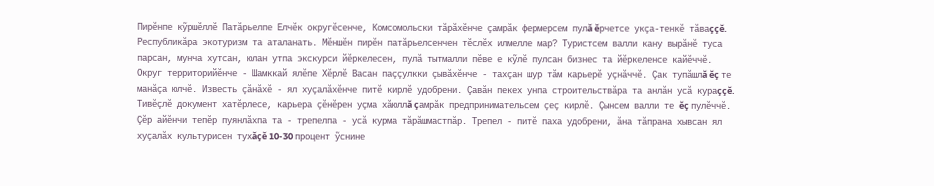Пирĕнпе кỹршĕллĕ Патăрьелпе Елчĕк округĕсенче, Комсомольски тăрăхĕнче çамрăк фермерсем пулă ĕрчетсе укçа-тенкĕ тăваççĕ.
Республикăра экотуризм та аталанать. Мĕншĕн пирĕн патăрьелсенчен тĕслĕх илмелле мар? Туристсем валли кану вырăнĕ туса парсан, мунча хутсан, юлан утпа экскурси йĕркелесен, пулă тытмалли пĕве е кỹлĕ пулсан бизнес та йĕркеленсе кайĕччĕ.
Округ территорийĕнче - Шамккай ялĕпе Хĕрлĕ Васан паççулкки çывăхĕнче - тахçан шур тăм карьерĕ уçнăччĕ. Çак тупăшлă ĕç те манăçа юлчĕ. Известь çăнăхĕ - ял хуçалăхĕнче питĕ кирлĕ удобрени. Çавăн пекех унпа строительствăра та анлăн усă кураççĕ. Тивĕçлĕ документ хатĕрлесе, карьера çĕнĕрен уçма хăюллă çамрăк предпринимательсем çеç кирлĕ. Çынсем валли те ĕç пулĕччĕ.
Çĕр айĕнчи тепĕр пуянлăхпа та - трепелпа - усă курма тăрăшмастпăр. Трепел - питĕ паха удобрени, ăна тăпрана хывсан ял хуçалăх культурисен тухăçĕ 10-30 процент ỹснине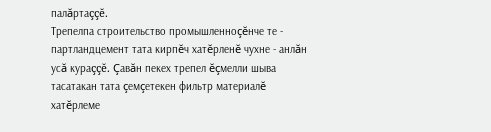палăртаççĕ.
Трепелпа строительство промышленноçĕнче те - партландцемент тата кирпĕч хатĕрленĕ чухне - анлăн усă кураççĕ. Çавăн пекех трепел ĕçмелли шыва тасатакан тата çемçетекен фильтр материалĕ хатĕрлеме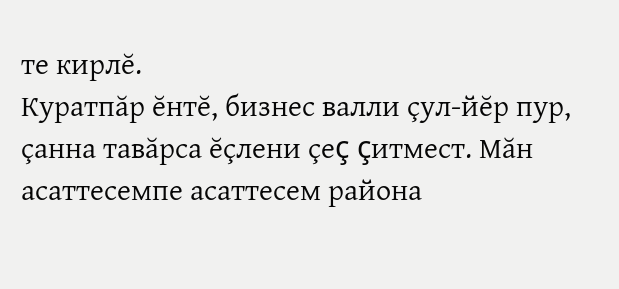те кирлĕ.
Куратпăр ĕнтĕ, бизнес валли çул-йĕр пур, çанна тавăрса ĕçлени çеç çитмест. Мăн асаттесемпе асаттесем района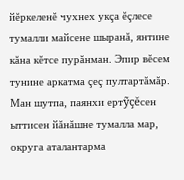йĕркеленĕ чухнех укçа ĕçлесе тумалли майсене шыранă, янтине кăна кĕтсе пурăнман. Эпир вĕсем тунине аркатма çеç пултартăмăр. Ман шутпа, паянхи ертỹçĕсен ыттисен йăнăшне тумалла мар, округа аталантарма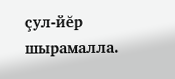çул-йĕр шырамалла.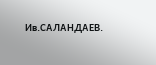Ив.САЛАНДАЕВ.